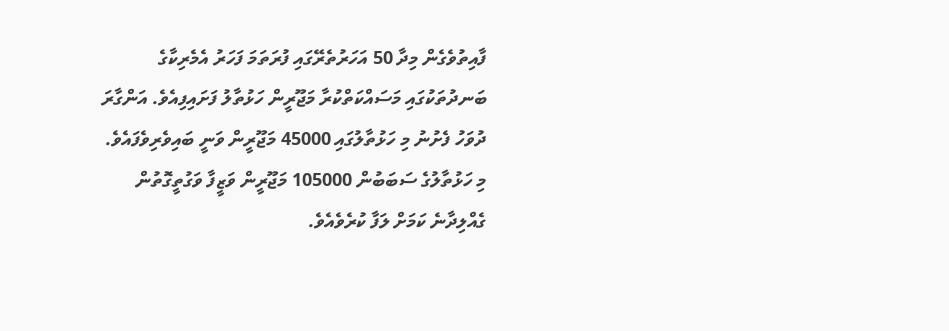ފާއިތުވެގެން މިދާ 50 އަހަރުތެރޭގައި ފުރަތަމަ ފަހަރު އެމެރިކާގެ ބަނދުތަކުގައި މަސައްކަތްކުރާ މަޖޫރީން ހަޅުތާލު ފަށައިފިއެވެ. އަންގާރަ ދުވަހު ފެށުނު މި ހަޅުތާލުގައި 45000 މަޖޫރީން ވަނީ ބައިވެރިވެފައެވެ. މި ހަޅުތާލުގެ ސަބަބުން 105000 މަޖޫރީން ވަޒީފާ ވަގުތީގޮތުން ގެއްލިދާނެ ކަމަށް ލަފާ ކުރެވެއެވެ.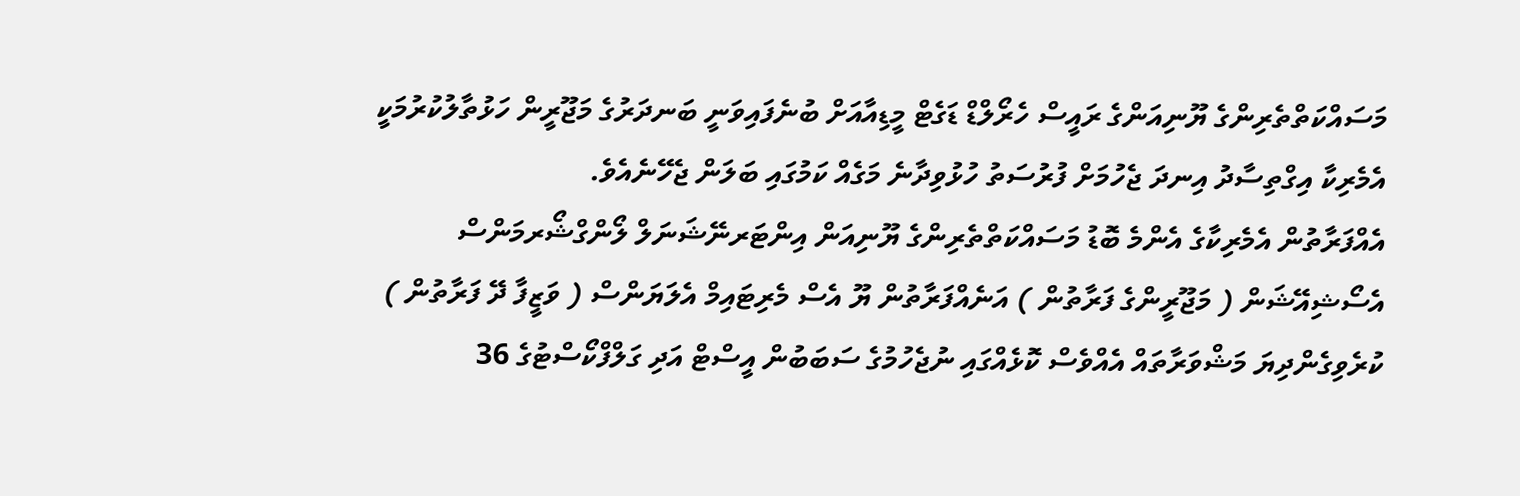މަސައްކަތްތެރިންގެ ޔޫނިއަންގެ ރައީސް ހެރޯލްޑް ޑަގެޓް މީޑިއާއަށް ބުނެފައިވަނީ ބަނދަރުގެ މަޖޫރީން ހަޅުތާލުކުރުމަކީ އެމެރިކާ އިގްތިސާދު އިނދަ ޖެހުމަށް ފުރުސަތު ހުޅުވިދާނެ މަގެއް ކަމުގައި ބަލަން ޖެހޭނެއެވެ.
އެއްފަރާތުން އެމެރިކާގެ އެންމެ ބޮޑު މަސައްކަތްތެރިންގެ ޔޫނިއަން އިންޓަރނޭޝަނަލް ލޯންގްޝޯރމަންސް އެސޯޝިއޭޝަން ( މަޖޫރީންގެ ފަރާތުން ) އަނެއްފަރާތުން ޔޫ އެސް މެރިޓައިމް އެލަޔަންސް ( ވަޒީފާ ދޭ ފަރާތުން ) ކުރެވިގެންދިޔަ މަޝްވަރާތައް އެއްވެސް ކޮޅެއްގައި ނުޖެހުމުގެ ސަބަބުން އީސްޓް އަދި ގަލްފްކޯސްޓުގެ 36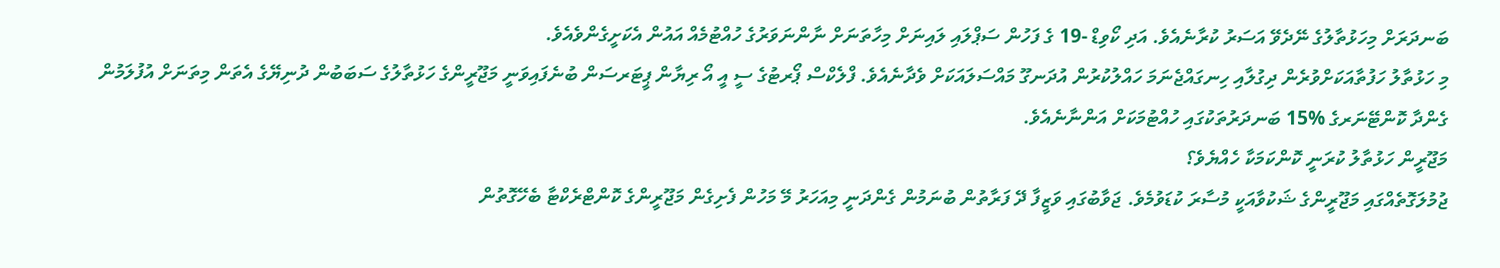ބަނދަރަށް މިހަޅުތާލުގެ ނޭދެވޭ އަސަރު ކުރާނެއެވެ. އަދި ކޯވިޑް -19 ގެ ފަހުން ސަޕްލައި ލައިނަށް މިހާތަނަށް ނާންނަވަރުގެ ހުއްޓުމެއް އައުން އެކަށީގެންވެއެވެ.
މި ހަޅުތާލު ހަފުތާއަކަށްވުރެން ދިގުލާއި ހިނގައްޖެނަމަ ހައްލުކުރުން އުދަނގޫ މައްސަލައަކަށް ވެދާނެއެވެ. ފްލެކްސް ޕޯރޓުގެ ސީ އީ އޯ ރިޔާން ޕީޓަރސަން ބުނެފައިވަނީ މަޖޫރީންގެ ހަޅުތާލުގެ ސަބަބުން ދުނިޔޭގެ އެތަން މިތަނަށް އުފުލަމުން ގެންދާ ކޮންޓޭނަރގެ %15 ބަނދަރުތަކުގައި ހުއްޓުމަކަށް އަންނާނެއެވެ.
މަޖޫރީން ހަޅުތާލު ކުރަނީ ކޮންކަމަކާ ހެއްޔެވެ؟
ޖުމުލަގޮތެއްގައި މަޖޫރީންގެ ޝަކުވާއަކީ މުސާރަ ކުޑަވުމެވެ. ޖަވާބުގައި ވަޒީފާ ދޭ ފަރާތުން ބުނަމުން ގެންދަނީ މިއަހަރު މޭ މަހުން ފެށިގެން މަޖޫރީންގެ ކޮންޓްރެކްޓާ ބެހޭގޮތުން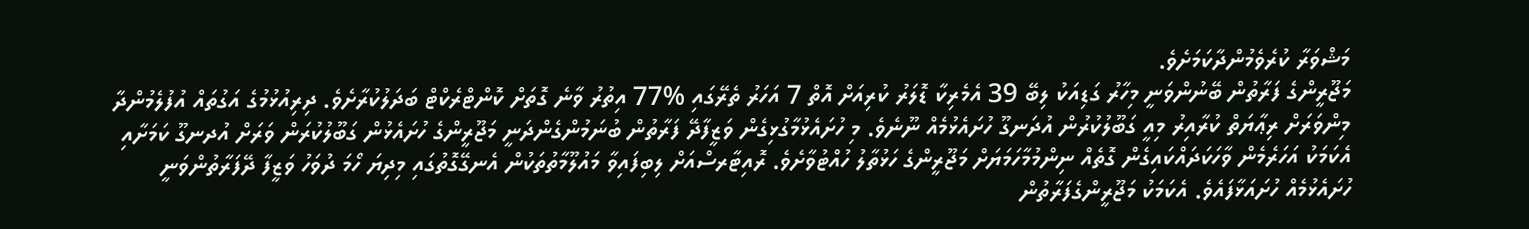މަޝްވަރާ ކުރެވެމުންދާކަމަށެވެ.
މަޖޫރީންގެ ފަރާތުން ބޭނުންވަނީ މިހާރު ގަޑިއަކު ލިބޭ 39 އެމެރިކާ ޑޮލަރު ކުރިއަށް އޮތް 7 އަހަރު ތެރޭގައި %77 އިތުރު ވާނެ ގޮތަށް ކޮންޓްރެކްޓް ބަދަލުކުރާށެވެ. ދިރިއުޅުމުގެ އަގުތައް އުފުލެމުންދާ މިންވަރަށް ރިޢާޔަތް ކުރާއިރު މިއީ ގަބޫލުކުރުން އުދަނގޫ ހުށައެޅުމެއް ނޫނެވެ. މި ހުށައެޅުމާގުޅިގެން ވަޒީފާދޭ ފަރާތުން ބުނަމުންގެންދަނީ މަޖޫރީންގެ ހުށައެޅުން ގަބޫލުކުރަން ވަރަށް އުދނގޫ ކަމަށާއި އެކަމަކު އަހަރެމެން ވާހަކަދައްކައިގެން ގޮތެއް ނިންމުމާހަމަޔަށް މަޖޫރީންގެ ހަޅުތާލު ހުއްޓުވާށެވެ. ރޮއިޓާރސްއަށް ލިބިފައިވާ މައުލޫމާތުތަކުން އެނގޭގޮތުގައި މިދިޔަ ހޯމަ ދުވަހު ވަޒީފާ ދޭފަރާތުންވަނީ ހުށައެޅުމެއް ހުށައަޅާފައެވެ. އެކަމަކު މަޖޫރީންގެފަރާތުން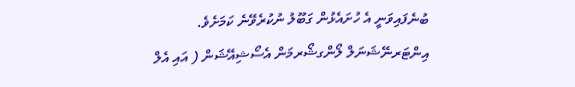ބުނެފައިވަނީ އެ ހުށައެޅުން ގަބޫލު ނުކުރެވޭނެ ކަމަށެވެ.
އިންޓަރނޭޝަނަލް ލޯންގޝޯރމަން އެސޯޝިއޭޝަން ( އައި އެލް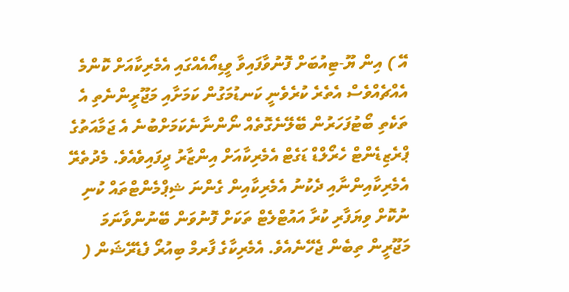އޭ ) އިން ޔޫ-ޓިއުބަށް ފޮނުވާފައިވާ ވީޑިއޯއެއްގައި އެމެރިކާއަށް ކޮންމެ އެއްޗެއްވެސް އެތެރެ ކުރެވެނީ ކަނޑުމަގުން ކަމަށާއި މަޖޫރީންނެތި އެ ތަކެތި ބޯޓުފަހަރުން ބޭލޭނެގޮތެއް ނޯންނާނެކަމަށްބުނެ އެ ޖަމާއަތުގެ ޕްރެޒިޑެންޓް ހެރޯލްޑް ޑަގެޓް އެމެރިކާއަށް އިންޒާރު ދީފައިވެއެވެ. މެދުތެރޭ އެމެރިކާއިންނާއި ދެކުނު އެމެރިކާއިން ގެންނަ ޝިޕްމެންޓްތައް ކުނި ނުކޮށް ވިޔަފާރި ކުރާ އައުޓްލެޓް ތަކަށް ފޮނުވަން ބޭނުންވާނަމަ މަޖޫރީން ތިބެން ޖެހޭނެއެވެ. އެމެރިކާގެ ފާރމް ބިއުރޯ ފެޑެރޭޝަން (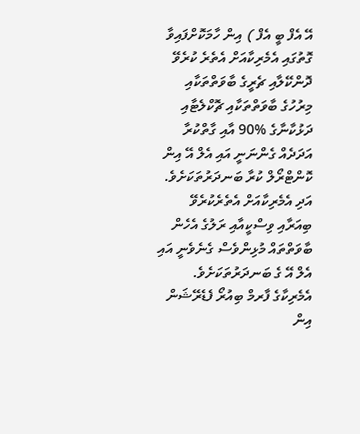އޭ އެފް ބީ އެފް ) އިން ހާމަކޮށްފައިވާ ގޮތުގައި އެމެރިކާއަށް އެތެރެ ކުރެވޭ ދޮންކޭލާއި ޗެރީގެ ބާވަތްތަކާއި މިރުހުގެ ބާވަތްތަކާއި ޗޮކްލެޓާއި ދަޅުކާނާގެ %90 އާއި ގާތްކުރާ އަދަދެއް ގެންނަނީ އައި އެލް އޭ އިން ކޮންޓްރޯލް ކުރާ ބަނދަރުތަކަށެވެ. އަދި އެމެރިކާއަށް އެތެރެކުރެވޭ ބިއަރާއި ވިސްކީއާއި ރަލުގެ އެހެން ބާވަތްތައް މުޅިންވެސް ގެނެވެނީ އައި އެލް އޭ ގެ ބަނދަރުތަކަށެވެ. އެމެރިކާގެ ފާރމް ބިއުރޯ ފެޑެރޭޝަން އިން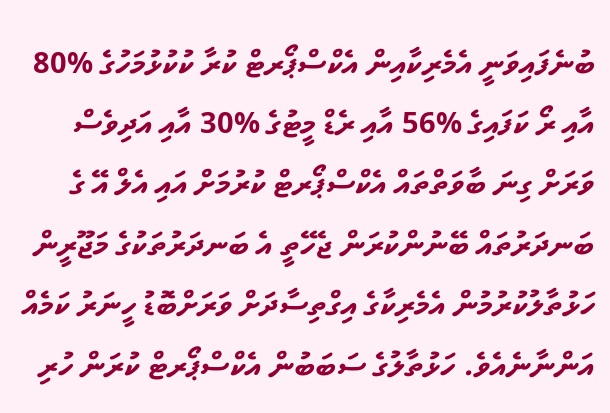ބުނެފައިވަނީ އެމެރިކާއިން އެކްސްޕޯރޓް ކުރާ ކުކުޅުމަހުގެ %80 އާއި ރޯ ކަފައިގެ %56 އާއި ރެޑް މީޓުގެ %30 އާއި އަދިވެސް ވަރަށް ގިނަ ބާވަތްތައް އެކްސްޕޯރޓް ކުރުމަށް އައި އެލް އޭ ގެ ބަނދަރުތައް ބޭނުންކުރަން ޖެހޭތީ އެ ބަނދަރުތަކުގެ މަޖޫރީން ހަޅުތާލުކުރުމުން އެމެރިކާގެ އިގްތިސާދަށް ވަރަށްބޮޑު ހީނަރު ކަމެއް އަންނާނެއެވެ. ހަޅުތާލުގެ ސަބަބުން އެކްސްޕޯރޓް ކުރަން ހުރި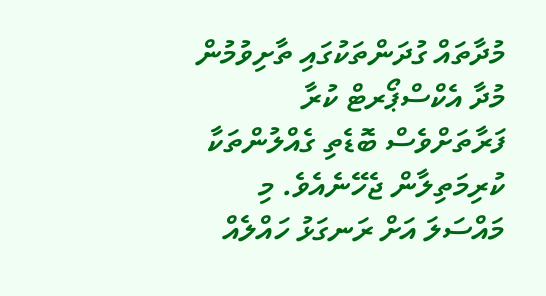މުދާތައް ގުދަންތަކުގައި ތާށިވުމުން މުދާ އެކްސްޕޯރޓް ކުރާ ފަރާތަށްވެސް ބޮޑެތި ގެއްލުންތަކާ ކުރިމަތިލާން ޖެހޭނެއެވެ. މި މައްސަލަ އަށް ރަނގަޅު ހައްލެއް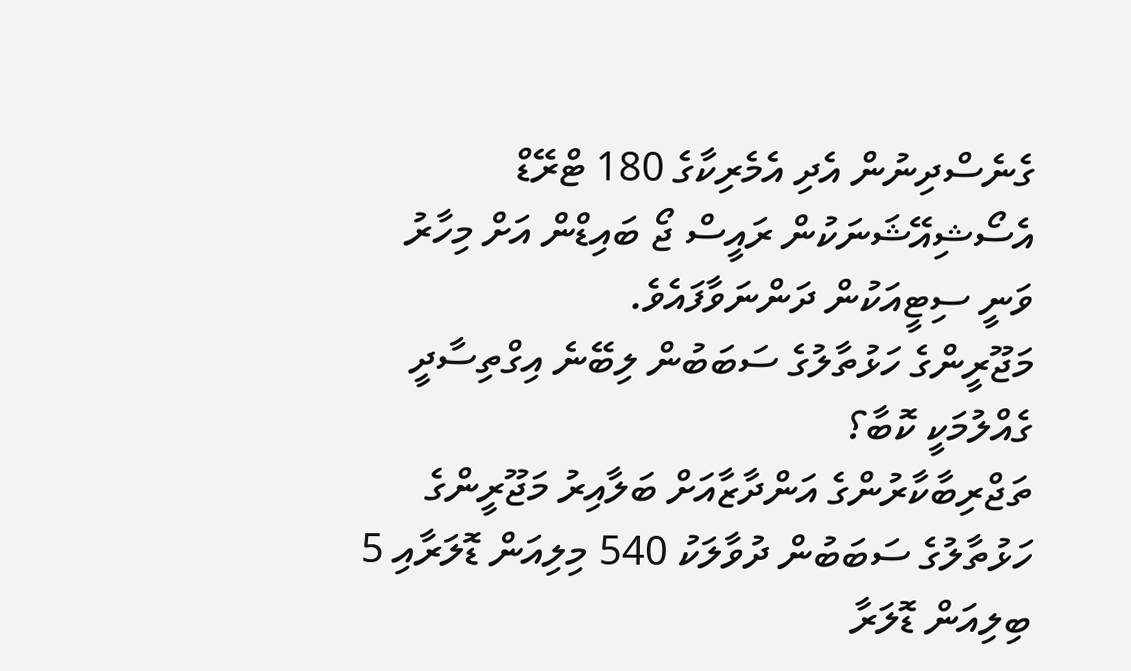ގެނެސްދިނުން އެދި އެމެރިކާގެ 180 ޓްރޭޑް އެސޯޝިއޭޝަނަކުން ރައީސް ޖޯ ބައިޑްން އަށް މިހާރު ވަނީ ސިޓީއަކުން ދަންނަވާފައެވެ.
މަޖޫރީންގެ ހަޅުތާލުގެ ސަބަބުން ލިބޭނެ އިގްތިސާދީ ގެއްލުމަކީ ކޮބާ؟
ތަޖްރިބާކާރުންގެ އަންދާޒާއަށް ބަލާއިރު މަޖޫރީންގެ ހަޅުތާލުގެ ސަބަބުން ދުވާލަކު 540 މިލިއަން ޑޮލަރާއި 5 ބިލިއަން ޑޮލަރާ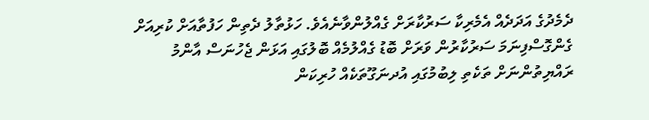ދެމެދުގެ އަދަދެއް އެމެރިކާ ސަރުކާރަށް ގެއްލުންވާނެއެވެ. ހަޅުތާލު ދެތިން ހަފުތާއަށް ކުރިއަށް ގެންގޮސްފިނަމަ ސަރުކާރުން ވަރަށް ބޮޑު ގެއްލުމެއް ބޮލުގައި އަޅަން ޖެހުނަސް އާންމު ރައްޔިތުންނަށް ތަކެތި ލިބުމުގައި އުދނަގޫތަކެއް ހުރިކަން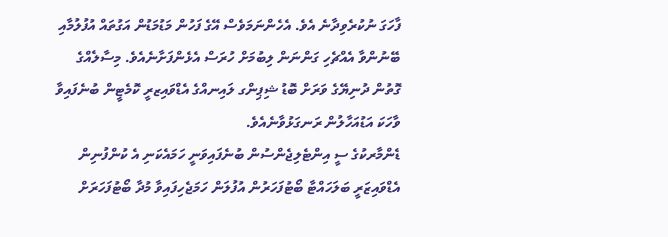ފާހަގަ ނުކުރެވިދާނެ އެވެ. އެހެންނަމަވެސް އޭގެ ފަހުން މަޑުމަޑުން އަގުތައް އުފުލުމާއި ބޭނުންވާ އެއްޗެހި ގަންނަން ލިބުމަށް ހުރަސް އެޅެންފަށާނެއެވެ. މިސާލެއްގެ ގޮތުން ދުނިޔޭގެ ވަރަށް ބޮޑު ޝިޕިންގ ލައިނއްގެ އެޑްވައިޒރީ ކޮމެޓީން ބުނެފައިވާ ވާހަކަ އަޑުއަހާލުން ރަނގަޅުވާނެއެވެ.
ޑެންމާރކުގެ ސީ އިންޓެލިޖެންސުން ބުނެފައިވަނީ ހަމައެކަނި އެ ކުންފުނިން އެޑްވައިޒަރީ ބަލަހައްޓާ ބޯޓުފަހަރުން އުފުލަން ހަމަޖެހިފައިވާ މުދާ ބޯޓުފަހަރަށް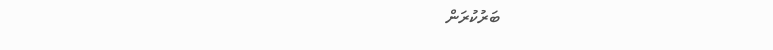ބަރުކުރަން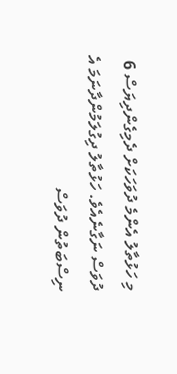މި ހަޅުތާލު އެންމެ ދުވަހަކަށް ދެމިގެންދިޔަސް 6 ދުވަސް ނަގާނެއެވެ. ހަޅުތާލު ދިގުލަމުންދާނަމަ އެ ނިސްބަތުން ދުވަސް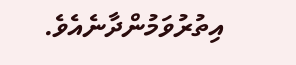އިތުރުވަމުންދާނެއެވެ.